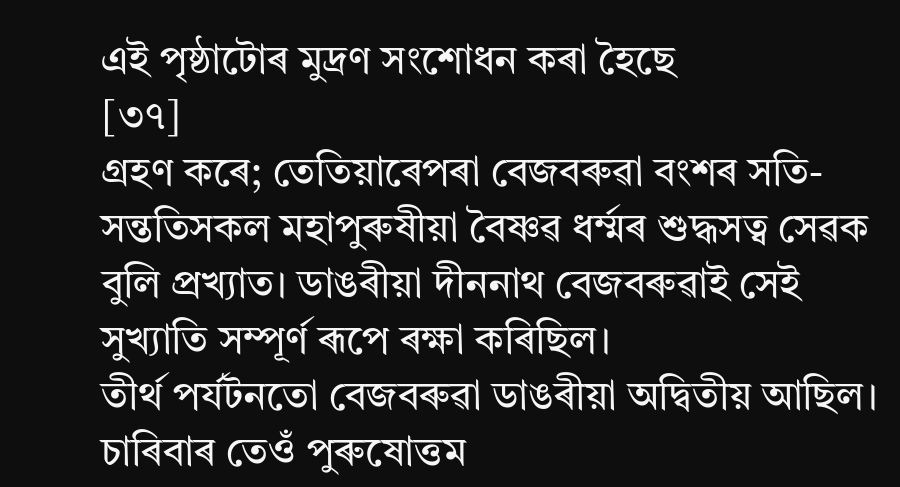এই পৃষ্ঠাটোৰ মুদ্ৰণ সংশোধন কৰা হৈছে
[৩৭]
গ্ৰহণ কৰে; তেতিয়াৰেপৰা বেজবৰুৱা বংশৰ সতি-সন্ততিসকল মহাপুৰুষীয়া বৈষ্ণৱ ধৰ্ম্মৰ শুদ্ধসত্ব সেৱক বুলি প্ৰখ্যাত। ডাঙৰীয়া দীননাথ বেজবৰুৱাই সেই সুখ্যাতি সম্পূৰ্ণ ৰূপে ৰক্ষা কৰিছিল।
তীৰ্থ পৰ্যটনতো বেজবৰুৱা ডাঙৰীয়া অদ্বিতীয় আছিল। চাৰিবাৰ তেওঁ পুৰুষোত্তম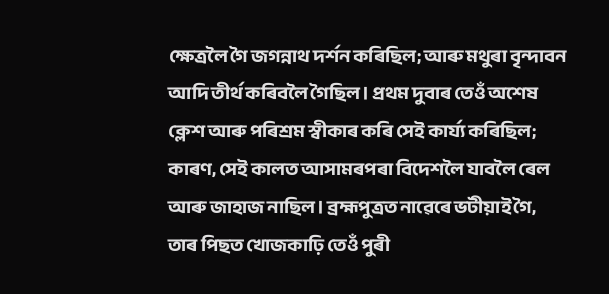ক্ষেত্ৰলৈ গৈ জগন্নাথ দৰ্শন কৰিছিল; আৰু মথুৰা বৃন্দাবন আদি তীৰ্থ কৰিবলৈ গৈছিল। প্ৰথম দুবাৰ তেওঁ অশেষ ক্লেশ আৰু পৰিশ্ৰম স্বীকাৰ কৰি সেই কাৰ্য্য কৰিছিল; কাৰণ, সেই কালত আসামৰপৰা বিদেশলৈ যাবলৈ ৰেল আৰু জাহাজ নাছিল। ব্ৰহ্মপুত্ৰত নাৱেৰে ভটীয়াই গৈ, তাৰ পিছত খোজকাঢ়ি তেওঁ পুৰী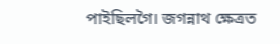পাইছিলগৈ। জগন্নাথ ক্ষেত্ৰত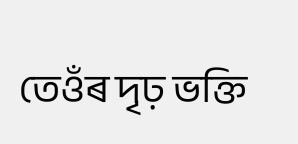তেওঁৰ দৃঢ় ভক্তি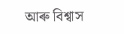আৰু বিশ্বাস